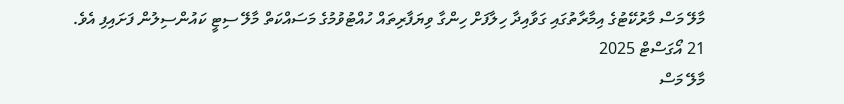މާލޭ މަސް މާރުކޭޓުގެ އިމާރާތުގައި ގަވާއިދާ ހިލާފަށް ހިންގާ ވިޔަފާރިތައް ހުއްޓުވުމުގެ މަސައްކަތް މާލޭ ސިޓީ ކައުންސިލުން ފަށައިފި އެވެ.
21 އޯގަސްޓް 2025
މާލޭ މަސް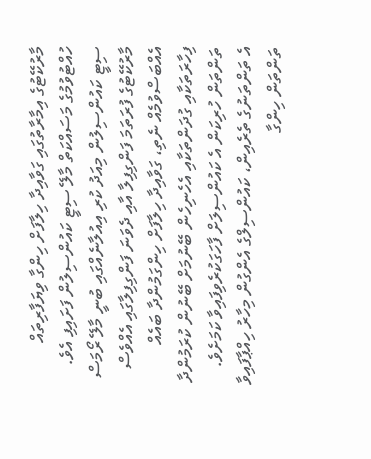މާރުކޭޓުގެ އިމާރާތުގައި ގަވާއިދާ ހިލާފަށް ހިންގާ ވިޔަފާރިތައް ހުއްޓުވުމުގެ މަސައްކަތް މާލޭ ސިޓީ ކައުންސިލުން ފަށައިފި އެވެ.
ސިޓީ ކައުންސިލުން މިއަދު ކުރި އިއުލާނެއްގައި ބުނީ މާލޭ ރޯމަސް މާރުކޭޓުގެ ފުރަތަމަ ފަންގިފިލާ އާއި ދެވަނަ ފަންގިފިލާގައި އެއްވެސް އެއްބަސްވުމެއް ނެތި، ގަވާއިދާ ހިލާފަށް ހިންގަމުންދާ ބައެއް ފިހާރަތަކާއި ގުދަންތަކާއި އެހެނިހެން ބޭނުމަށް ބޭނުން ކުރަމުންދާ ތަންތަން ހުރިކަން އެ ކައުންސިލަށް ފާހަގަކުރެވިފައިވާ ކަމަށެވެ.
އެ ތަންތަނުގެ ތެރެއިން، ކައުންސިލްގެ އެންގުން މިހާރު ހިއްޕާފައިވާ ތަންތަން ހިންގާ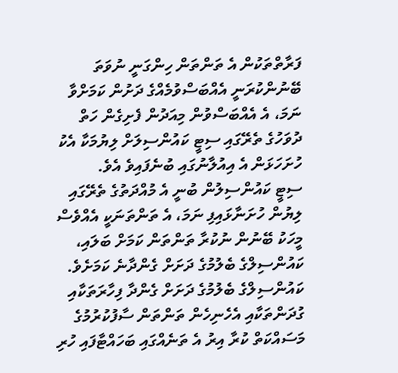ފަރާތްތަކުން އެ ތަންތަން ހިންގަނީ ނުވަތަ ބޭނުންކުރަނީ އެއްބަސްވުމެއްގެ ދަށުން ކަމަށްވާ ނަމަ، އެ އެއްބަސްވުން މިއަދުން ފެށިގެން ހަތް ދުވަހުގެ ތެރޭގައި ސިޓީ ކައުންސިލަށް ލިޔުމަކާ އެކު ހުށަހަޅަން އެ އިއުލާނުގައި ބުނެފައިވެ އެވެ.
ސިޓީ ކައުންސިލުން ބުނީ އެ މުއްދަތުގެ ތެރޭގައި ލިޔުން ހުށަނާޅައިފި ނަމަ، އެ ތަންތަނަކީ އެއްވެސް މީހަކު ބޭނުން ނުކުރާ ތަންތަން ކަމަށް ބަލައި، ކައުންސިލްގެ ބެލުމުގެ ދަށަށް ގެންދާނެ ކަމަށެވެ. ކައުންސިލްގެ ބެލުމުގެ ދަށަށް ގެންދާ ފިހާރަތަކާއި ގުދަންތަކާއި އެހެނިހެން ތަންތަން ސާފުކުރުމުގެ މަސައްކަތް ކުރާ އިރު އެ ތަނެއްގައި ބަހައްޓާފައި ހުރި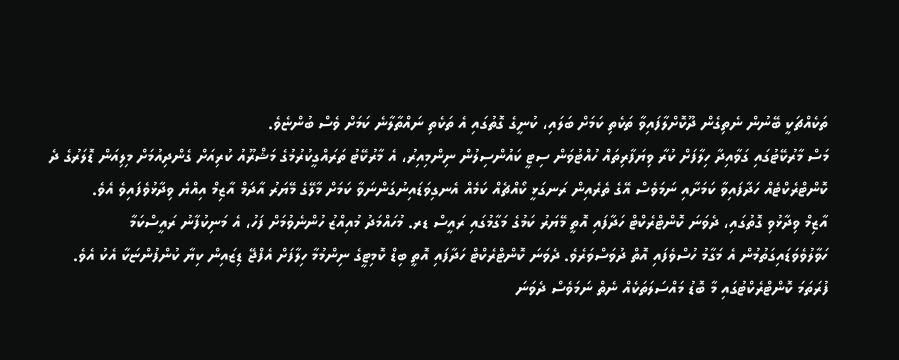ތަކެއްޗަކީ ބޭނުން ނެތިގެން ދޫކޮށްލާފައިވާ ތަކެތި ކަމަށް ބަލައި، ކުނީގެ ގޮތުގައި އެ ތަކެތި ނައްތާލާނެ ކަމަށް ވެސް ބުންޏެވެ.
މަސް މާރުކޭޓުގައި ގަވާއިދާ ހިލާފަށް ކުރާ ވިޔަފާރިތައް ހުއްޓުވަން ސިޓީ ކައުންސިލުން ނިންމިއިރު، އެ މާރުކޭޓު ތަރައްގީކުރުމުގެ މަޝްރޫއު ކުރިއަށް ގެންދިއުމަށް މިލިއަން ޑޮލަރުގެ ދެ ކޮންޓްރެކްޓެއް ހަދާފައިވާ ކަމަށާއި ނަމަވެސް އޭގެ ތެރެއިން ރަނގަޅީ ކޯއްޗެއް ކަމެއް އެނގިވަޑައިނުގަންނަވާ ކަމަށް މާލޭގެ މޭޔަރު އާދަމް އާޒިމް އިއްޔެ ވިދާޅުވެފައިވެ އެވެ.
އާޒިމް ވިދާޅުވި ގޮތުގައި، ދެވަނަ ކޮންޓްރެކްޓް ހަދާފައި އޮތީ މޭޔަރު ކަމުގެ މަގާމުގައި ރައީސް ޑރ. މުހައްމަދު މުއިއްޒު ހުންނެވުމަށް ފަހު، އެ މަނިކުފާނު ރައީސްކަމާ ހަވާލުވެވަޑައިގަތުމުން އެ މަގާމު ހުސްވެފައި އޮތް ދުވަސްވަރެވެ. ދެވަނަ ކޮންޓްރެކްޓް ހަދާފައި އޮތީ ބިޑް ކޮމިޓީގެ ނިންމުމާ ހިލާފަށް އެފްޖޭ ޑިޒައިން ކިޔާ ކުންފުންޏަކާ އެކު އެވެ.
ފުރަތަމަ ކޮންޓްރެކްޓުގައި މާ ބޮޑު މައްސަލަތަކެއް ނެތް ނަމަވެސް ދެވަނަ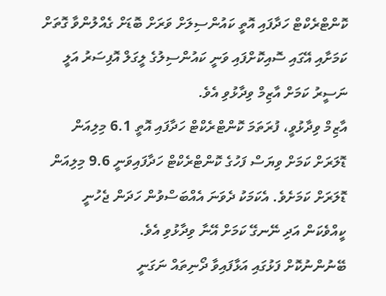ކޮންޓްރެކްޓް ހަދާފައި އޮތީ ކައުންސިލަށް ވަރަށް ބޮޑަށް ގެއްލުންވާ ގޮތަށް ކަމަށާއި އޭގައި ސޮއިކޮށްފައި ވަނީ ކައުންސިލުގެ ލީގަލް އޮފިސަރު އަލީ ނަސީރު ކަމަށް އާޒިމް ވިދާޅުވި އެވެ.
އާޒިމް ވިދާޅުވީ، ފުރަތަމަ ކޮންޓްރެކްޓް ހަދާފައި އޮތީ 6.1 މިލިއަން ޑޮލަރަށް ކަމަށް ވިޔަސް ފަހުގެ ކޮންޓްރެކްޓް ހަދާފައިވަނީ 9.6 މިލިއަން ޑޮލަރަށް ކަމަށެވެ. އެކަމަކު ދެވަނަ އެއްބަސްވުން ހަދަން ޖެހުނީ ކީއްވެކަން އަދި ނޭނގޭ ކަމަށް އޭނާ ވިދާޅުވި އެވެ.
ބޭނުންނުކޮށް ފަޅުގައި އަޅާފައިވާ ދޯނިތައް ނަގަނީ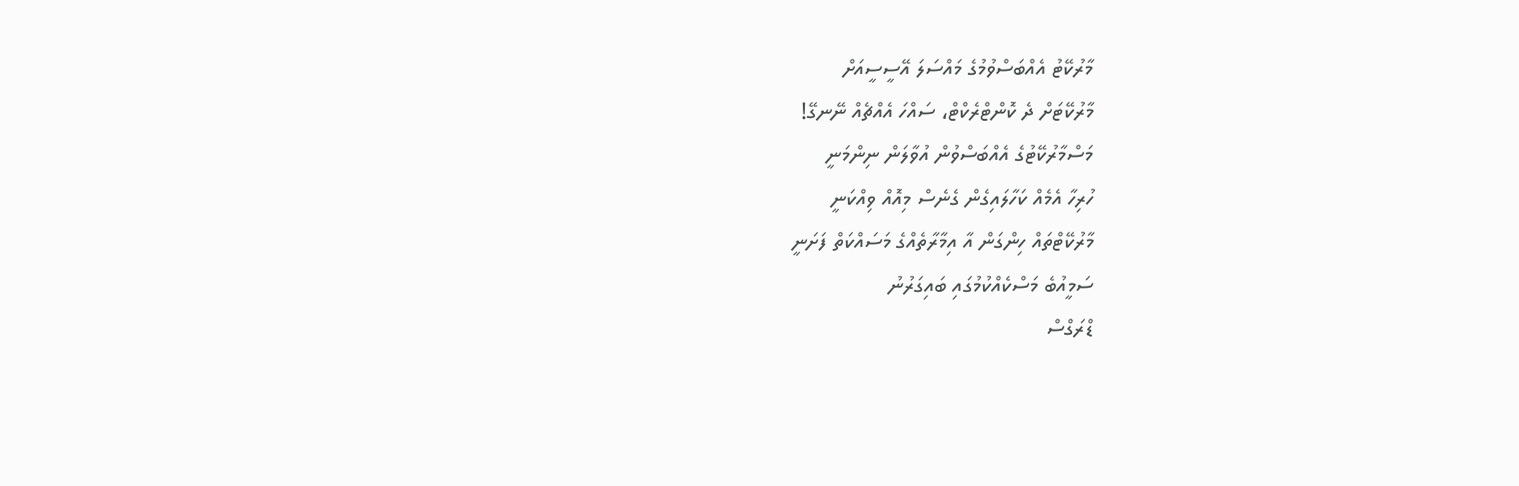މާރުކޭޓު އެއްބަސްވުމުގެ މައްސަލަ އޭސީސީއަށް
މާރުކޭޓަށް ދެ ކޮންޓްރެކްޓް، ސައްހަ އެއްޗެއް ނޭނގޭ!
މަސްމާރުކޭޓުގެ އެއްބަސްވުން އުވާލަން ނިންމަނީ
ހުރިހާ އެމެއް ކަހާލައިގެން ގެނެސް މިއޮއް ވިއްކަނީ
މާރުކޭޓްތައް ހިންގަން އާ އިމާރާތެއްގެ މަސައްކަތް ފަށަނީ
ސަމީއުބެ މަސްކެއްކުމުގައި ބައިގަރުނު
ޑްރަގްސް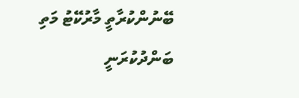ބޭނުންކުރާތީ މާރުކޭޓު މަތި ބަންދުކުރަނީ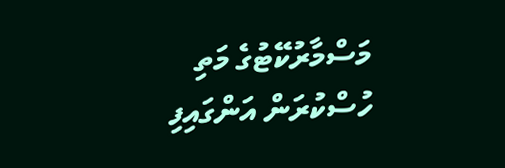މަސްމާރުކޭޓުގެ މަތި ހުސްކުރަން އަންގައިފި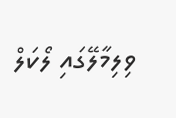ވިލިމާލޭގައި ލޯކަލް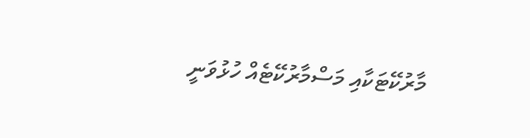މާރުކޭޓަކާއި މަސްމާރުކޭޓެއް ހުޅުވަނީ